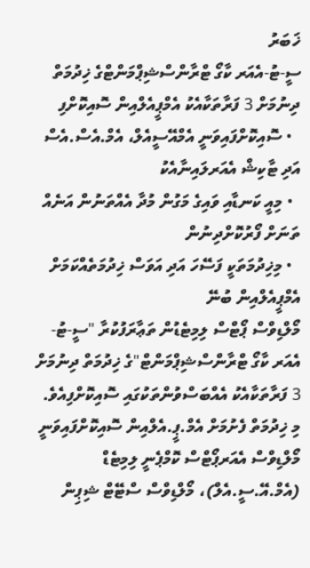ޚަބަރު
ސީ-ޓު-އެއަރ ކާގޯ ޓްރާންސްޝިޕްމަންޓްގެ ޚިދުމަތް ދިނުމަށް 3 ފަރާތަކާއެކު އެމްޕީއެލްއިން ސޮއިކޮށްފި
  • ސޮއިކޮށްފައިވަނީ އެމްއޭސީއެލް، އެމް.އެސް.އެސް އަދި ޓާކިޝް އެއަރލައިނާއެކު
  • މިއީ ކަނޑާއި ވައިގެ މަގުން މުދާ އެއްތަނުން އަނެއް ތަނަށް ފޯރުކޮށްދިނުން
  • މިޚިދުމަތަކީ ފަސޭހަ އަދި އަވަސް ޚިދުމަތެއްކަމަށް އެމްޕީއެލްއިން ބުނޭ
މޯލްޑިވްސް ޕޯޓްސް ލިމިޓެޑުން ތަޢާރަފުކުރާ "ސީ-ޓު-އެއަރ ކާގޯ ޓްރާންސްޝިޕްމަންޓް"ގެ ޚިދުމަތް ދިނުމަށް 3 ފަރާތަކާއެކު އެއްބަސްވުންތަކުގައި ސޮއިކޮށްފިއެވެ.
މި ޚިދުމަތް ފެށުމަށް އެމް.ޕީ.އެލްއިން ސޮއިކޮށްފައިވަނީ މޯލްޑިވްސް އެއަރޕޯޓްސް ކޮމްޕެނީ ލިމިޓެޑް (އެމް.އޭ.ސީ.އެލް)، މޯލްޑިވްސް ސްޓޭޓް ޝިޕިން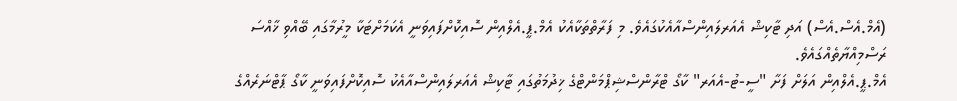(އެމް.އެސް.އެސް) އަދި ޓާކިޝް އެއަރލައިންސްއާއެކުގައެވެ. މި ފަރާތްތަކާއެކު އެމް.ޕީ.އެލްއިން ސޮއިކޮށްފައިވަނީ އެކަމަށްޓަކާ މީރުމާގައި ބޭއްވި ޚާއްސަ ރަސްމިއްޔާތެއްގައެވެ.
އެމް.ޕީ.އެލްއިން އަލަށް ފަށާ "ސީ-ޓު-އެއަރ" ކާގޯ ޓްރާންސްޝިޕްމަންޓްގެ ޚިދުމަތުގައި ޓާކިޝް އެއަރލައިންސްއާއެކު ސޮއިކޮށްފައިވަނީ ކާގޯ ޕާޓްނަރެއްގެ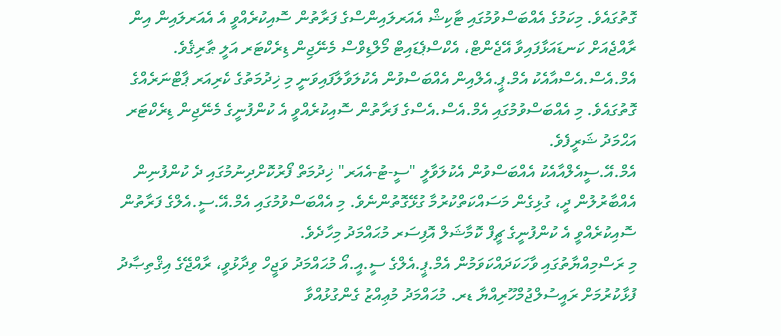ގޮތުގައެވެ. މިކަމުގެ އެއްބަސްވުމުގައި ޓާކިޝް އެއަރލައިންސްގެ ފަރާތުން ސޮއިކުރެއްވީ އެ އެއަރލައިން އިން ރާއްޖެއަށް ކަނޑައަޅާފައިވާ އޭޖެންޓް، އެކްސްޕެޑައިޓް މޯލްޑިވްސް މެނޭޖިން ޑިރެކްޓަރ އަލީ ޠާރިޤެވެ.
އެމް.އެސް.އެސްއާއެކު އެމް.ޕީ.އެލްއިން އެއްބަސްވުން އެކުލަވާލާފައިވަނީ މި ޚިދުމަތުގެ ކެރިއަރ ޕާޓްނަރެއްގެ ގޮތުގައެވެ. މި އެއްބަސްވުމުގައި އެމް.އެސް.އެސްގެ ފަރާތުން ސޮއިކުރެއްވީ އެ ކުންފުނީގެ މެނޭޖިން ޑިރެކްޓަރ އަޙްމަދު ޝަރީފެވެ.
އެމް.އޭ.ސީއެލްއާއެކު އެއްބަސްވުން އެކުލަވާލީ "ސީ-ޓު-އެއަރ" ޚިދުމަތް ފޯރުކޮށްދިނުމުގައި ދެ ކުންފުނިން އެއްބާރުލުން ދީ، ގުޅިގެން މަސައްކަތްކުރުމާ ގުޅޭގޮތުންނެވެ. މި އެއްބަސްވުމުގައި އެމް.އޭ.ސީ.އެލްގެ ފަރާތުން ސޮއިކުރެއްވީ އެ ކުންފުނީގެ ޗީފް ކޮމާޝަލް އޮފިސަރ މުޙައްމަދު މިހާދެވެ.
މި ރަސްމިއްޔާތުގައި ވާހަކަދައްކަވަމުން އެމް.ޕީ.އެލްގެ ސީ.އީ.އޯ މުޙައްމަދު ވަޖީހް ވިދާޅުވީ، ރާއްޖޭގެ އިޤްތިޞާދު ފުޅާކުރުމަށް ރައީސުލްޖުމްހޫރިއްޔާ ޑރ. މުޙައްމަދު މުޢިއްޒު ގެންގުޅުއްވާ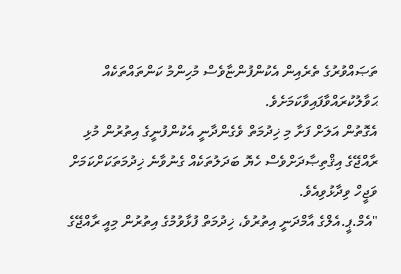ތަޞައްވުރުގެ ތެރެއިން އެކުންފުންޏާވެސް މުހިންމު ކަންތައްތަކެއް ޙަވާލުކުރައްވާފައިވާކަމަށެވެ.
އެގޮތުން އަލަށް ފަށާ މި ޚިދުމަތް ވެގެންދާނީ އެކުންފުނީގެ އިތުރުން މުޅި ރާއްޖޭގެ އިޤްތިޞާދަށްވެސް ހެޔޮ ބަދަލުތަކެއް ގެނުވާނެ ޚިދުމަތަކަށްކަމަށް ވަޖީހް ވިދާޅުވިއެވެ.
"އެމް.ޕީ.އެލްގެ އާމްދަނީ އިތުރުވެ، ޚިދުމަތް ފުޅާވުމުގެ އިތުރުން މިއީ ރާއްޖޭގެ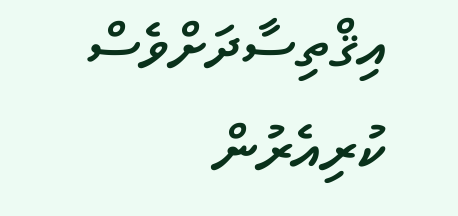އިޤްތިސާދަށްވެސް ކުރިއެރުން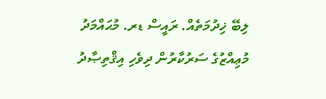ލިބޭ ޚިދުމަތެއް. ރައީސް ޑރ. މުޙައްމަދު މުޢިއްޒުގެ ސަރުކާރުން ދިވެހި އިޤްތިޞާދު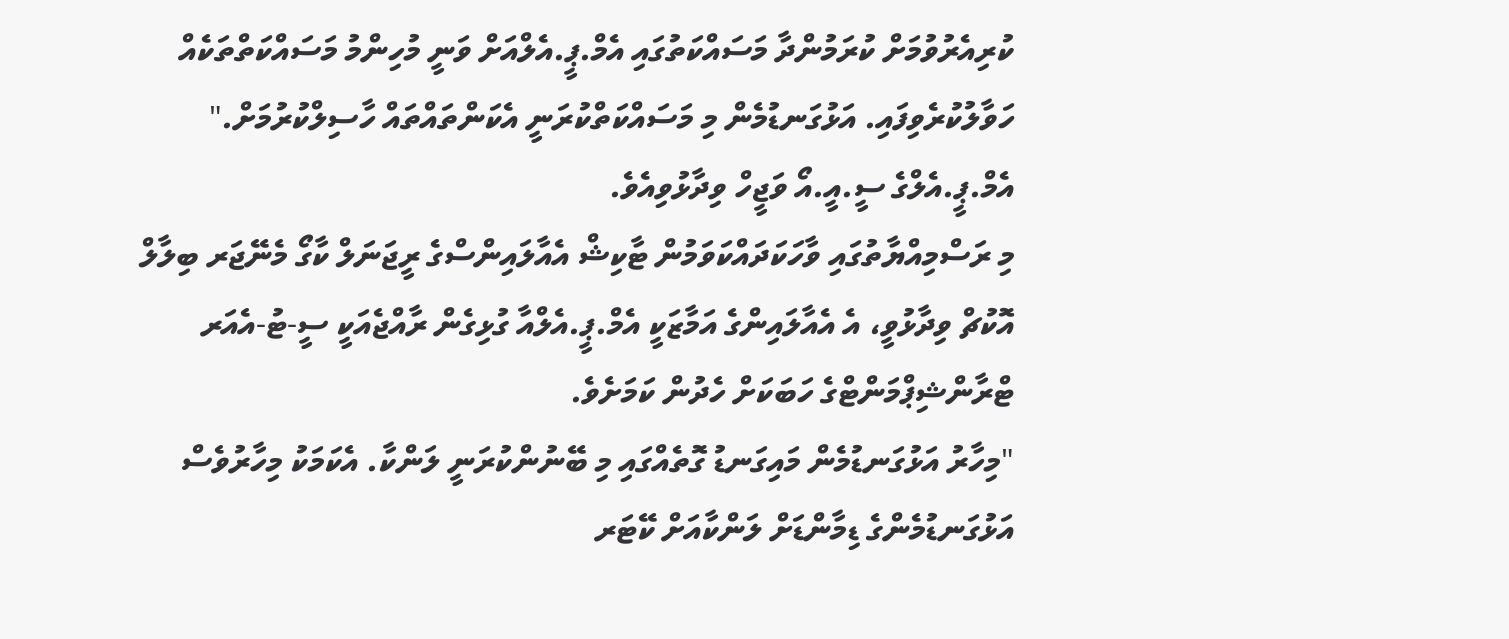ކުރިއެރުވުމަށް ކުރަމުންދާ މަސައްކަތުގައި އެމް.ޕީ.އެލްއަށް ވަނީ މުހިންމު މަސައްކަތްތަކެއް ހަވާލުކުރެވިފައި. އަޅުގަނޑުމެން މި މަސައްކަތްކުރަނީ އެކަންތައްތައް ހާސިލްކުރުމަށް." އެމް.ޕީ.އެލްގެ ސީ.އީ.އޯ ވަޖީހް ވިދާޅުވިއެވެ.
މި ރަސްމިއްޔާތުގައި ވާހަކަދައްކަވަމުން ޓާކިޝް އެއާލައިންސްގެ ރީޖަނަލް ކާގޯ މެނޭޖަރ ބިލާލް އޮކުޗް ވިދާޅުވީ، އެ އެއާލައިންގެ އަމާޒަކީ އެމް.ޕީ.އެލްއާ ގުޅިގެން ރާއްޖެއަކީ ސީ-ޓު-އެއަރ ޓްރާންޝިޕްމަންޓްގެ ހަބަކަށް ހެދުން ކަމަށެވެ.
"މިހާރު އަޅުގަނޑުމެން މައިގަނޑު ގޮތެއްގައި މި ބޭނުންކުރަނީ ލަންކާ. އެކަމަކު މިހާރުވެސް އަޅުގަނޑުމެންގެ ޑިމާންޑަށް ލަންކާއަށް ކޭޓަރ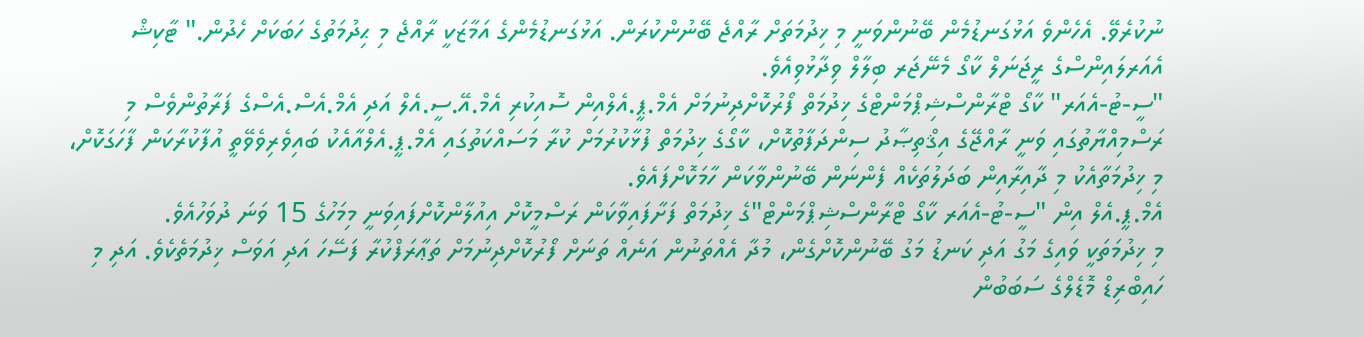ނުކުރެވޭ. އެހެންވެ އަޅުގަނޑުމެން ބޭނުންވަނީ މި ޚިދުމަތަށް ރާއްޖެ ބޭނުންކުރަން. އަޅުގަނޑުމެންގެ އަމާޒަކީ ރާއްޖެ މި ޙިދުމަތުގެ ހަބަކަށް ހެދުން." ޓާކިޝް އެއަރލައިންސްގެ ރީޖަނަލް ކާގޯ މެނޭޖަރ ބިލާލް ވިދާޅުވިއެވެ.
"ސީ-ޓު-އެއަރ" ކާގޯ ޓްރާންސްޝިޕްމަންޓްގެ ޚިދުމަތް ފޯރުކޮށްދިނުމަށް އެމް.ޕީ.އެލްއިން ސޮއިކުރި އެމް.އޭ.ސީ.އެލް އަދި އެމް.އެސް.އެސްގެ ފަރާތުންވެސް މި ރަސްމިއްޔާތުގައި ވަނީ ރާއްޖޭގެ އިޤްތިޞާދު ސިންދަފާތުކޮށް، ކާގޯގެ ޚިދުމަތް ފުޅާކުރުމަށް ކުރާ މަސައްކަތުގައި އެމް.ޕީ.އެލްއާއެކު ބައިވެރިވެވޭތީ އުފާކުރާކަން ފާހަގަކޮށް، މި ޚިދުމަތާއެކު މި ދާއިރާއިން ބަދަލުތަކެއް ފެންނަން ބޭނުންވާކަން ހާމަކޮށްފައެވެ.
އެމް.ޕީ.އެލް އިން "ސީ-ޓު-އެއަރ ކާގޯ ޓްރާންސްޝިޕްމަންޓް"ގެ ޚިދުމަތް ފަށާފައިވާކަން ރަސްމީކޮށް އިއުލާންކޮށްފައިވަނީ މިމަހުގެ 15 ވަނަ ދުވަހުއެވެ.
މި ޚިދުމަތަކީ ވައިގެ މަގު އަދި ކަނޑު މަގު ބޭނުންކޮށްގެން، މުދާ އެއްތަނުން އަނެއް ތަނަށް ފޯރުކޮށްދިނުމަށް ތަޢާރަފްކުރާ ފަސޭހަ އަދި އަވަސް ޚިދުމަތެކެވެ. އަދި މި ހައިބްރިޑް މޮޑެލްގެ ސަބަބުން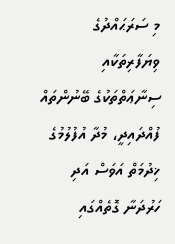މި ސަރަޙައްދުގެ ވިޔަފާރިތަކާއި ސިނާޢަތްތަކުގެ ބޭނުންތައް ފުއްދައިދީ، މުދާ އުފުލުމުގެ ޚިދުމަތް އަވަސް އަދި ހަރުދަނާ ގޮތެއްގައި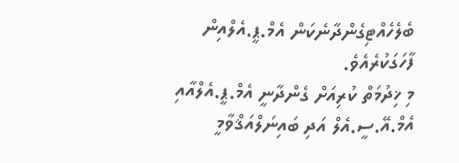ބެލެހެއްޓިގެންދާނެކަން އެމް.ޕީ.އެލްއިން ފާހަގަކުރެއެވެ.
މި ޚިދުމަތް ކުރިއަށް ގެންދާނީ އެމް.ޕީ.އެލްއާއި އެމް.އޭ.ސީ.އެލް އަދި ބައިނަލްއަޤްވާމީ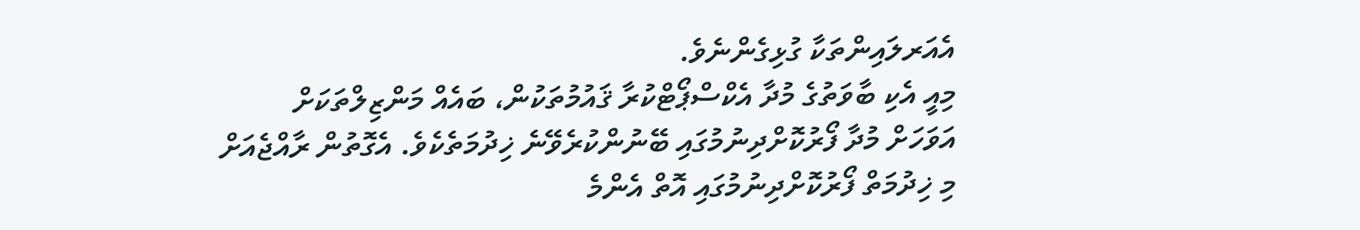އެއަރލައިންތަކާ ގުޅިގެންނެވެ.
މިއީ އެކި ބާވަތުގެ މުދާ އެކްސްޕޯޓްކުރާ ޤައުމުތަކުން، ބައެއް މަންޒިލްތަކަށް އަވަހަށް މުދާ ފޯރުކޮށްދިނުމުގައި ބޭނުންކުރެވޭނެ ޚިދުމަތެކެވެ. އެގޮތުން ރާއްޖެއަށް މި ޚިދުމަތް ފޯރުކޮށްދިނުމުގައި އޮތް އެންމެ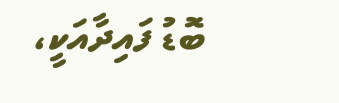ބޮޑު ފައިދާއަކީ،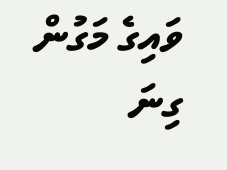ވައިގެ މަގުން ގިނަ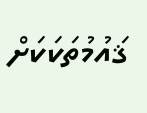ޤައުމުތަކަކަށް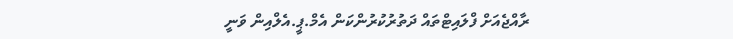ރާއްޖެއަށް ފްލައިޓްތައް ދަތުރުކުރުންކަން އެމް.ޕީ.އެލްއިން ވަނީ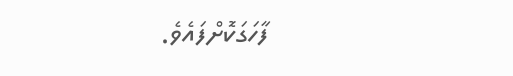ފާހަގަކޮށްފައެވެ.